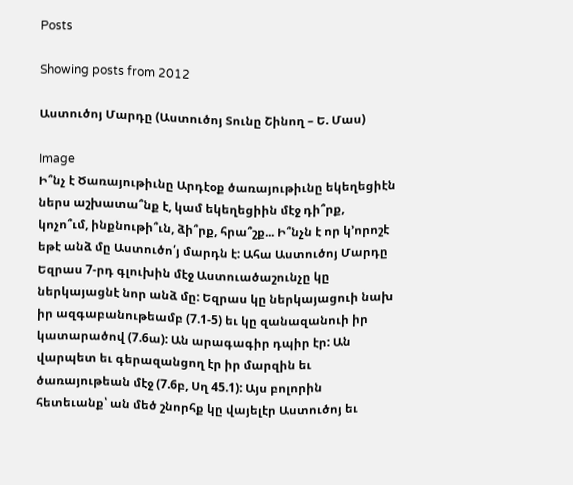Posts

Showing posts from 2012

Աստուծոյ Մարդը (Աստուծոյ Տունը Շինող – Ե. Մաս)

Image
Ի՞նչ է Ծառայութիւնը Արդէօք ծառայութիւնը եկեղեցիէն ներս աշխատա՞նք է, կամ եկեղեցիին մէջ դի՞րք, կոչո՞ւմ, ինքնութի՞ւն, ձի՞րք, հրա՞շք... Ի՞նչն է որ կ’որոշէ եթէ անձ մը Աստուծո՛յ մարդն է: Ահա Աստուծոյ Մարդը Եզրաս 7-րդ գլուխին մէջ Աստուածաշունչը կը ներկայացնէ նոր անձ մը: Եզրաս կը ներկայացուի նախ իր ազգաբանութեամբ (7.1-5) եւ կը զանազանուի իր կատարածով (7.6ա): Ան արագագիր դպիր էր: Ան   վարպետ եւ գերազանցող էր իր մարզին եւ ծառայութեան մէջ (7.6բ, Սղ 45.1): Այս բոլորին հետեւանք՝ ան մեծ շնորհք կը վայելէր Աստուծոյ եւ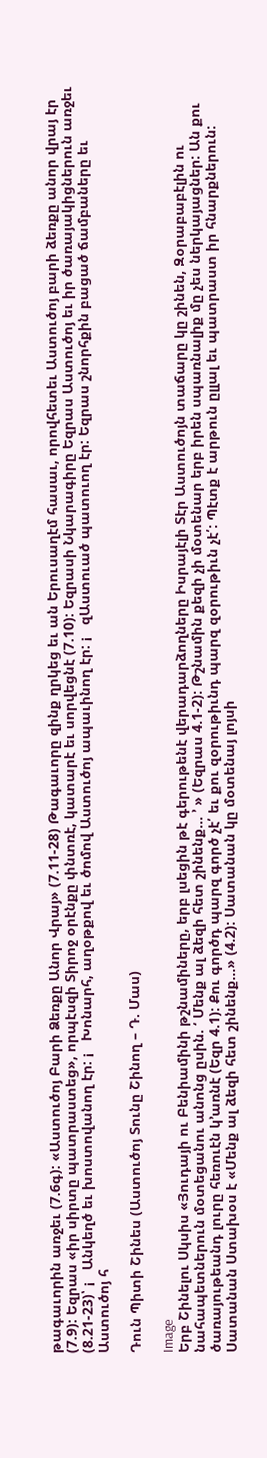թագաւորին առջեւ (7.6գ): «Աստուծոյ Բարի Ձեռքը Անոր Վրայ» (7.11-28) Թագաւորը զինք ղրկեց եւ ան Երուսաղէմ հասաւ, որովհետեւ Աստուծոյ բարի ձեռքը անոր վրայ էր (7.9): Եզրաս «իր սիրտը պատրաստեց», որպէսզի Տիրոջ օրէնքը փնտռէ, կատարէ եւ սորվեցնէ (7.10): Եզրասի Նկարագիրը Եզրաս Աստուծոյ եւ իր ծառայակիցներուն առջեւ (8.21-23)՝ ¡   Անկեղծ եւ խոստովանող էր: ¡   Խոնարհ, աղօթքով եւ ծոմով Աստուծոյ ապաւինող էր: ¡   զԱստուած պատուող էր: Եզրաս շնորհքին բացած ճամբաները եւ Աստուծոյ հ

Դուն Պիտի Շինես (Աստուծոյ Տունը Շինող – Դ. Մաս)

Image
Երբ Շինելու Սկսիս «Յուդայի ու Բենիամինի թշնամիները, երբ լսեցին թէ գերութենէ վերադարձողները Իսրայէլի Տէր Աստուծոյն տաճարը կը շինեն, Զօրաբաբէլին ու նահապետներուն մօտեցանու անոնց ըսին. ‘ Մենք ալ ձեզի հետ շինենք... ’ » (Եզրաս 4.1-2): Թշնամին քեզի չի մօտենար երբ իրեն սպառնալիք մը չես ներկայացներ: Ան քու ծառայութեանդ լուրը հեռուէն կ’առնէ (Եզր 4.1): Քու գործդ պարզ գործ չէ՛ եւ քու զօրութիւնդ պարզ զօրութիւն չէ՛: Պէտք է արթուն ըլլալ եւ պատրաստ իր հնարքներուն: Սատանան Ստախօս է «Մենք ալ ձեզի հետ շինենք…» (4.2): Սատանան կը մօտենայ լոյսի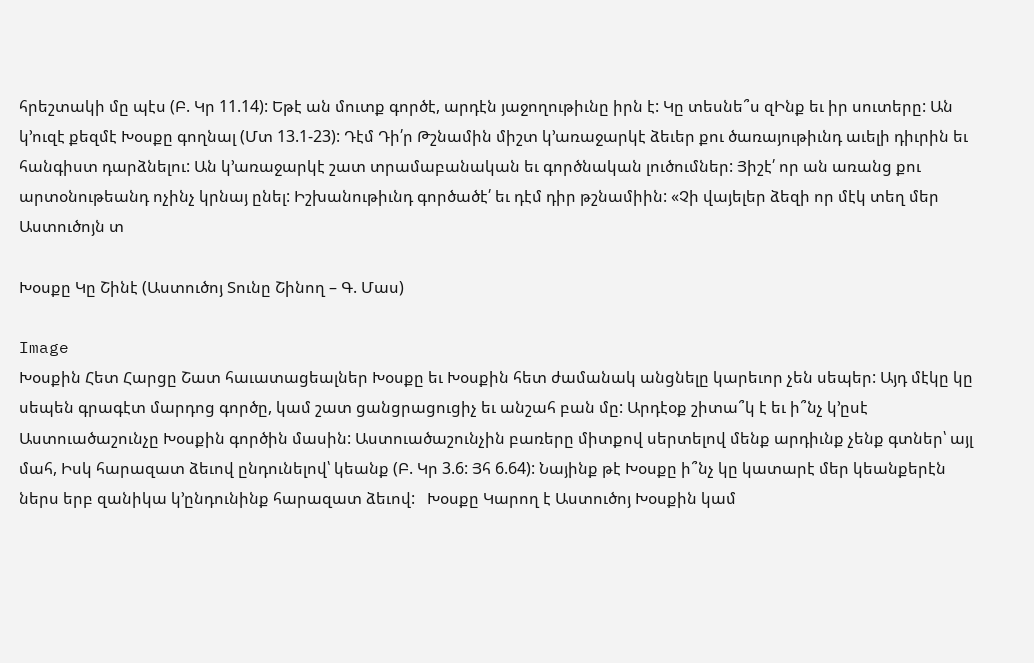հրեշտակի մը պէս (Բ. Կր 11.14): Եթէ ան մուտք գործէ, արդէն յաջողութիւնը իրն է: Կը տեսնե՞ս զԻնք եւ իր սուտերը: Ան կ’ուզէ քեզմէ Խօսքը գողնալ (Մտ 13.1-23): Դէմ Դի՛ր Թշնամին միշտ կ’առաջարկէ ձեւեր քու ծառայութիւնդ աւելի դիւրին եւ հանգիստ դարձնելու: Ան կ’առաջարկէ շատ տրամաբանական եւ գործնական լուծումներ: Յիշէ՛ որ ան առանց քու արտօնութեանդ ոչինչ կրնայ ընել: Իշխանութիւնդ գործածէ՛ եւ դէմ դիր թշնամիին: «Չի վայելեր ձեզի որ մէկ տեղ մեր Աստուծոյն տ

Խօսքը Կը Շինէ (Աստուծոյ Տունը Շինող – Գ. Մաս)

Image
Խօսքին Հետ Հարցը Շատ հաւատացեալներ Խօսքը եւ Խօսքին հետ ժամանակ անցնելը կարեւոր չեն սեպեր: Այդ մէկը կը սեպեն գրագէտ մարդոց գործը, կամ շատ ցանցրացուցիչ եւ անշահ բան մը: Արդէօք շիտա՞կ է եւ ի՞նչ կ’ըսէ Աստուածաշունչը Խօսքին գործին մասին: Աստուածաշունչին բառերը միտքով սերտելով մենք արդիւնք չենք գտներ՝ այլ մահ, Իսկ հարազատ ձեւով ընդունելով՝ կեանք (Բ. Կր 3.6: Յհ 6.64): Նայինք թէ Խօսքը ի՞նչ կը կատարէ մեր կեանքերէն ներս երբ զանիկա կ’ընդունինք հարազատ ձեւով:   Խօսքը Կարող է Աստուծոյ Խօսքին կամ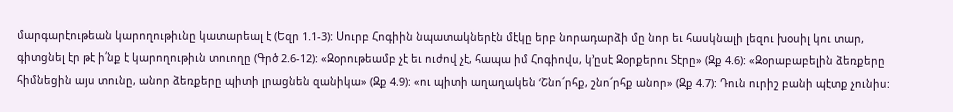մարգարէութեան կարողութիւնը կատարեալ է (Եզր 1.1-3): Սուրբ Հոգիին նպատակներէն մէկը երբ նորադարձի մը նոր եւ հասկնալի լեզու խօսիլ կու տար, գիտցնել էր թէ ի՛նք է կարողութիւն տուողը (Գրծ 2.6-12): «Զօրութեամբ չէ եւ ուժով չէ, հապա իմ Հոգիովս, կ’ըսէ Զօրքերու Տէրը» (Զք 4.6): «Զօրաբաբելին ձեռքերը հիմնեցին այս տունը, անոր ձեռքերը պիտի լրացնեն զանիկա» (Զք 4.9): «ու պիտի աղաղակեն ‘Շնո՜րհք, շնո՜րհք անոր» (Զք 4.7): Դուն ուրիշ բանի պէտք չունիս: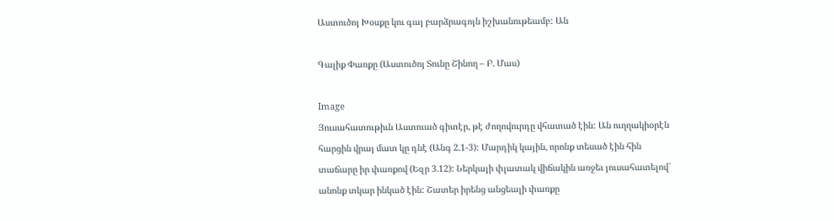Աստուծոյ Խօսքը կու գայ բարձրագոյն իշխանութեամբ: Ան

Գալիք Փառքը (Աստուծոյ Տունը Շինող – Բ. Մաս)

Image
Յուսահատութիւն Աստուած գիտէր, թէ ժողովուրդը վհատած էին: Ան ուղղակիօրէն հարցին վրայ մատ կը դնէ (Անգ 2.1-3): Մարդիկ կային, որոնք տեսած էին հին տաճարը իր փառքով (Եզր 3.12): Ներկայի փլատակ վիճակին առջեւ յուսահատելով՝ անոնք տկար ինկած էին: Շատեր իրենց անցեալի փառքը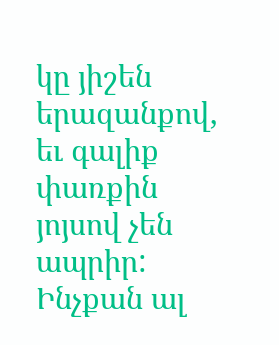կը յիշեն երազանքով, եւ գալիք փառքին յոյսով չեն ապրիր: Ինչքան ալ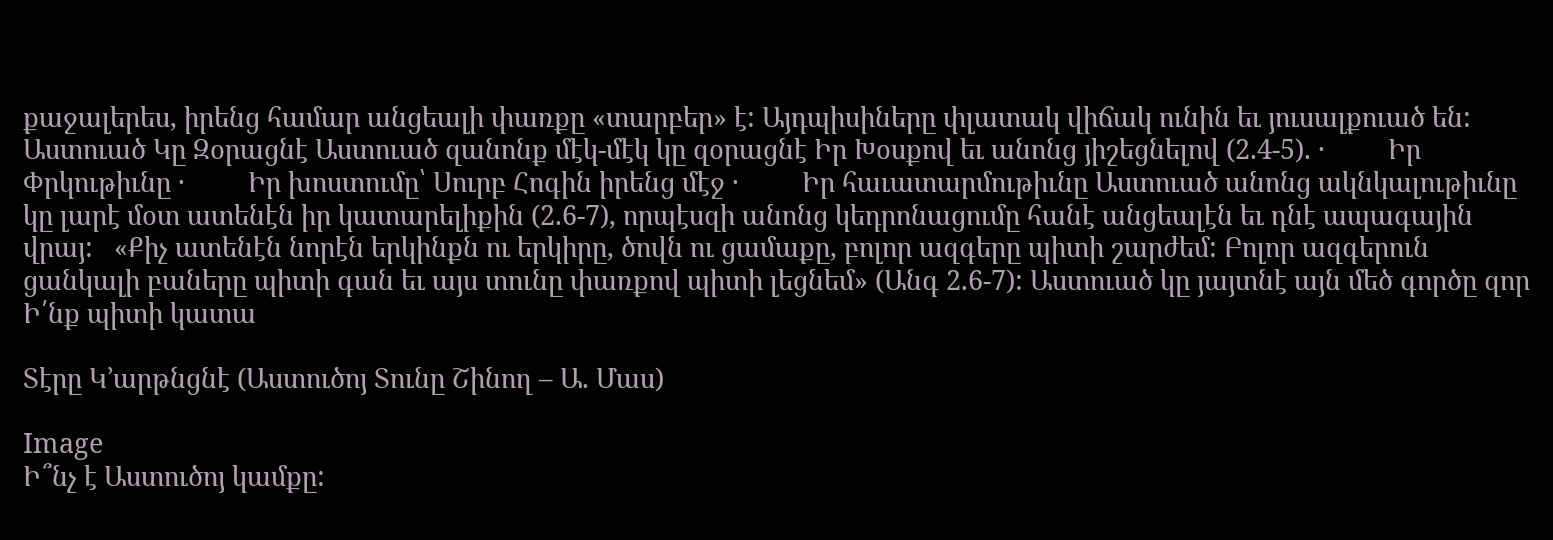քաջալերես, իրենց համար անցեալի փառքը «տարբեր» է: Այդպիսիները փլատակ վիճակ ունին եւ յուսալքուած են: Աստուած Կը Զօրացնէ Աստուած զանոնք մէկ-մէկ կը զօրացնէ Իր Խօսքով եւ անոնց յիշեցնելով (2.4-5). ·         Իր Փրկութիւնը ·         Իր խոստումը՝ Սուրբ Հոգին իրենց մէջ ·         Իր հաւատարմութիւնը Աստուած անոնց ակնկալութիւնը կը լարէ մօտ ատենէն իր կատարելիքին (2.6-7), որպէսզի անոնց կեդրոնացումը հանէ անցեալէն եւ դնէ ապագային վրայ:   «Քիչ ատենէն նորէն երկինքն ու երկիրը, ծովն ու ցամաքը, բոլոր ազգերը պիտի շարժեմ: Բոլոր ազգերուն ցանկալի բաները պիտի գան եւ այս տունը փառքով պիտի լեցնեմ» (Անգ 2.6-7): Աստուած կը յայտնէ այն մեծ գործը զոր Ի՛նք պիտի կատա

Տէրը Կ’արթնցնէ (Աստուծոյ Տունը Շինող – Ա. Մաս)

Image
Ի՞նչ է Աստուծոյ կամքը: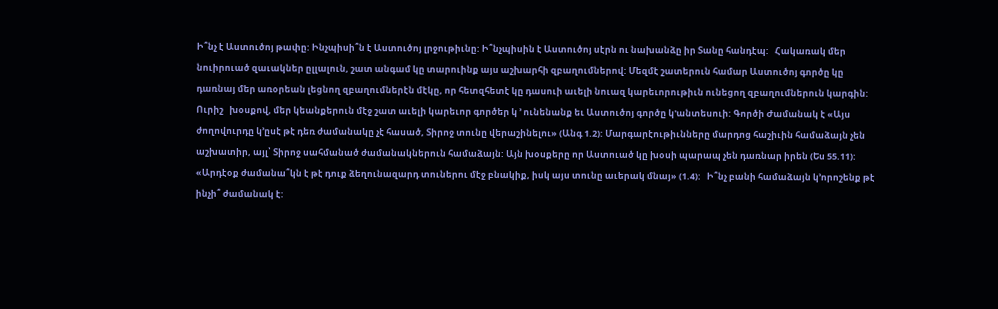Ի՞նչ է Աստուծոյ թափը: Ինչպիսի՞ն է Աստուծոյ լրջութիւնը: Ի՞նչպիսին է Աստուծոյ սէրն ու նախանձը իր Տանը հանդէպ:   Հակառակ մեր նուիրուած զաւակներ ըլլալուն, շատ անգամ կը տարուինք այս աշխարհի զբաղումներով: Մեզմէ շատերուն համար Աստուծոյ գործը կը դառնայ մեր առօրեան լեցնող զբաղումներէն մէկը, որ հետզհետէ կը դասուի աւելի նուազ կարեւորութիւն ունեցող զբաղումներուն կարգին: Ուրիշ   խօսքով, մեր կեանքերուն մէջ շատ աւելի կարեւոր գործեր կ ’ ունենանք եւ Աստուծոյ գործը կ'անտեսուի: Գործի Ժամանակ է «Այս ժողովուրդը կ’ըսէ թէ դեռ ժամանակը չէ հասած, Տիրոջ տունը վերաշինելու» (Անգ 1.2): Մարգարէութիւնները մարդոց հաշիւին համաձայն չեն աշխատիր, այլ՝ Տիրոջ սահմանած ժամանակներուն համաձայն: Այն խօսքերը որ Աստուած կը խօսի պարապ չեն դառնար իրեն (Ես 55.11):   «Արդէօք ժամանա՞կն է թէ դուք ձեղունազարդ տուներու մէջ բնակիք, իսկ այս տունը աւերակ մնայ» (1.4):   Ի՞նչ բանի համաձայն կ’որոշենք թէ ինչի՞ ժամանակ է: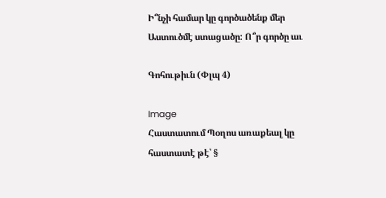Ի՞նչի համար կը գործածենք մեր Աստուծմէ ստացածը: Ո՞ր գործը աւ

Գոհութիւն (Փլպ 4)

Image
Հաստատում Պօղոս առաքեալ կը հաստատէ թէ՝ §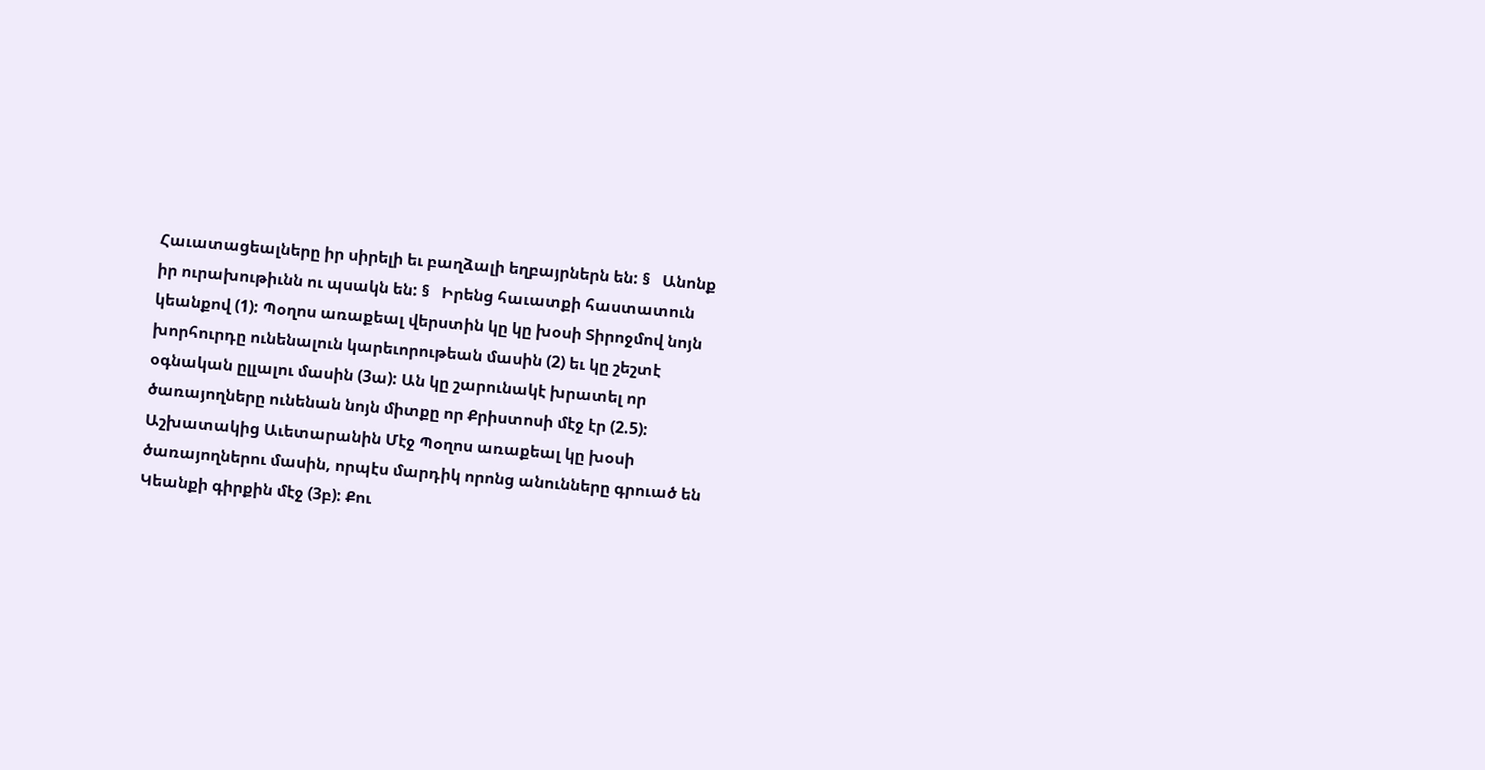Հաւատացեալները իր սիրելի եւ բաղձալի եղբայրներն են: §   Անոնք իր ուրախութիւնն ու պսակն են: §   Իրենց հաւատքի հաստատուն կեանքով (1): Պօղոս առաքեալ վերստին կը կը խօսի Տիրոջմով նոյն խորհուրդը ունենալուն կարեւորութեան մասին (2) եւ կը շեշտէ օգնական ըլլալու մասին (3ա): Ան կը շարունակէ խրատել որ ծառայողները ունենան նոյն միտքը որ Քրիստոսի մէջ էր (2.5): Աշխատակից Աւետարանին Մէջ Պօղոս առաքեալ կը խօսի ծառայողներու մասին, որպէս մարդիկ որոնց անունները գրուած են Կեանքի գիրքին մէջ (3բ): Քու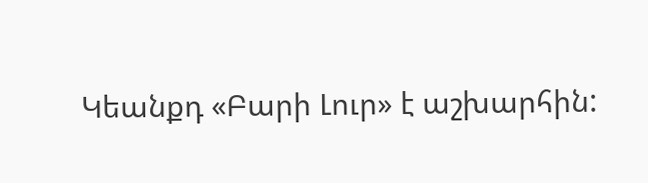Կեանքդ «Բարի Լուր» է աշխարհին: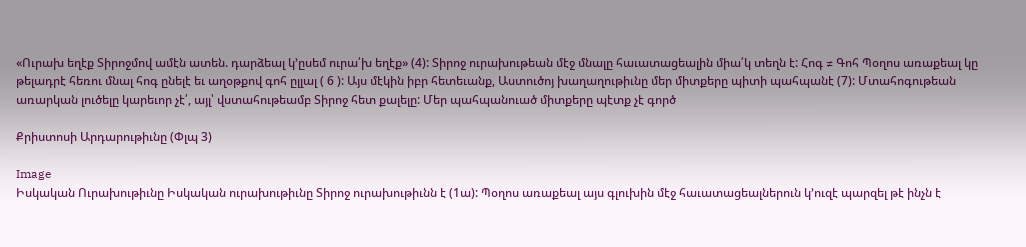«Ուրախ եղէք Տիրոջմով ամէն ատեն. դարձեալ կ’ըսեմ ուրա՛խ եղէք» (4): Տիրոջ ուրախութեան մէջ մնալը հաւատացեալին միա՛կ տեղն է: Հոգ ≠ Գոհ Պօղոս առաքեալ կը թելադրէ հեռու մնալ հոգ ընելէ եւ աղօթքով գոհ ըլլալ ( 6 ): Այս մէկին իբր հետեւանք, Աստուծոյ խաղաղութիւնը մեր միտքերը պիտի պահպանէ (7): Մտահոգութեան առարկան լուծելը կարեւոր չէ՛, այլ՝ վստահութեամբ Տիրոջ հետ քալելը: Մեր պահպանուած միտքերը պէտք չէ գործ

Քրիստոսի Արդարութիւնը (Փլպ 3)

Image
Իսկական Ուրախութիւնը Իսկական ուրախութիւնը Տիրոջ ուրախութիւնն է (1ա): Պօղոս առաքեալ այս գլուխին մէջ հաւատացեալներուն կ’ուզէ պարզել թէ ինչն է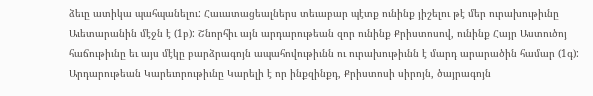ձեւը ատիկա պահպանելու: Հաւատացեալներս տեւաբար պէտք ունինք յիշելու թէ մեր ուրախութիւնը Աւետարանին մէջն է (1բ): Շնորհիւ այն արդարութեան զոր ունինք Քրիստոսով, ունինք Հայր Աստուծոյ հաճութիւնը եւ այս մէկը բարձրագոյն ապահովութիւնն ու ուրախութիւնն է մարդ արարածին համար (1գ): Արդարութեան Կարեւորութիւնը Կարելի է որ ինքզինքդ, Քրիստոսի սիրոյն, ծայրագոյն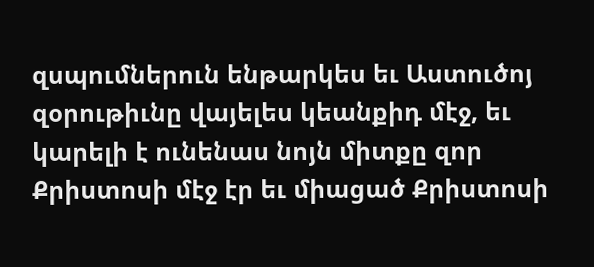զսպումներուն ենթարկես եւ Աստուծոյ զօրութիւնը վայելես կեանքիդ մէջ, եւ կարելի է ունենաս նոյն միտքը զոր Քրիստոսի մէջ էր եւ միացած Քրիստոսի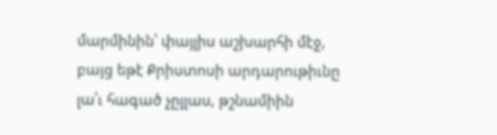մարմինին՝ փայլիս աշխարհի մէջ, բայց եթէ Քրիստոսի արդարութիւնը լա՛ւ հագած չըլլաս, թշնամիին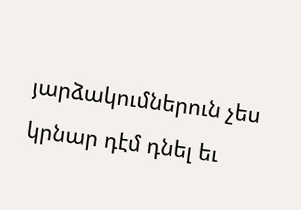յարձակումներուն չես կրնար դէմ դնել եւ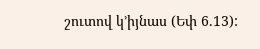շուտով կ’իյնաս (Եփ 6.13):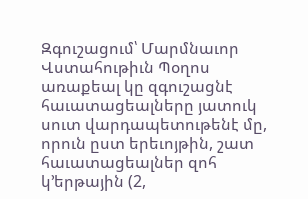Զգուշացում՝ Մարմնաւոր Վստահութիւն Պօղոս առաքեալ կը զգուշացնէ հաւատացեալները յատուկ սուտ վարդապետութենէ մը, որուն ըստ երեւոյթին, շատ հաւատացեալներ զոհ կ’երթային (2,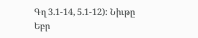Գղ 3.1-14, 5.1-12): Նիւթը Եբր